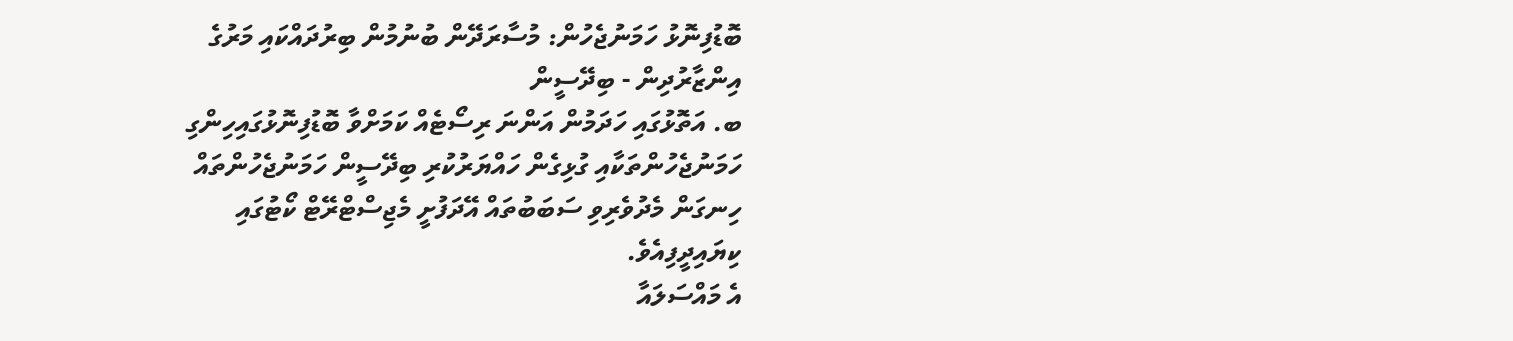ބޮޑުފިނޮޅު ހަމަނުޖެހުން: މުސާރަދޭން ބުނުމުން ބިރުދައްކައި މަރުގެ އިންޒާރުދިން - ބިދޭސީން
ބ. އަތޮޅުގައި ހަދަމުން އަންނަ ރިސޯޓެއް ކަމަށްވާ ބޮޑުފިނޮޅުގައިހިންގި ހަމަނުޖެހުންތަކާއި ގުޅިގެން ހައްޔަރުކުރި ބިދޭސީން ހަމަނުޖެހުންތައް ހިނގަން މެދުވެރިވި ސަބަބުތައް އޭދަފުށީ މެޖިސްޓްރޭޓް ކޯޓުގައި ކިޔައިދީފިއެވެ.
އެ މައްސަލައާ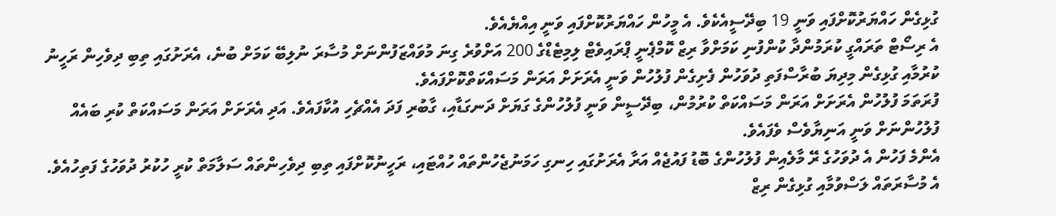ގުޅިގެން ހައްޔަރުކޮށްފައި ވަނީ 19 ބިދޭސީއެކެވެ. އެ މީހުން ހައްޔަރުކޮށްފައި ވަނީ އިއްޔެއެވެ.
އެ ރިސޯޓް ތަރައްގީ ކުރަމުންދާ ކުންފުނި ކަމަށްވާ ރިޒް ކޮމްޕެނީ ޕްރައިވެޓް ލިމިޓެޑްގެ 200 އަށްވުރެ ގިނަ މުވައްޒަފުންނަށް މުސާރަ ނުލިބޭ ކަމަށް ބުނެ، އެރަށުގައި ތިބި ދިވެހިން ރަހީނު ކުރުމާއި ގުޅިގެން މިދިޔަ ބުރާސްފަތި ދުވަހުން ފެށިގެން ފުލުހުން ވަނީ އެރަށަށް އަރަން މަސައްކަތްކޮށްފައެވެ.
ފުރަތަމަ ފުލުހުން އެރަށަށް އަރަން މަސައްކަތް ކުރުމުން، ބިދޭސީން ވަނީ ފުލުހުންގެ ގަޔަށް ދަނގަޑާއި، ގާބުރި ފަދަ އެއްޗެހި އުކާފައެވެ. އަދި އެރަށަށް އަރަން މަސައްކަތް ކުރި ބައެއް ފުލުހުންނަށް ވަނީ އަނިޔާވެސް ވެފައެވެ.
އެންމެ ފަހުން އެ ދުވަހުގެ ރޭ މާލެއިން ފުލުހުންގެ ބޮޑު ފައުޖެއް އަރާ އެރަށުގައި ހިނގި ހަމަނުޖެހުންތައް ހުއްޓައި، ރަހީނުކޮށްފައި ތިބި ދިވެހިންތައް ސަލާމަތް ކުރީ ހުކުރު ދުވަހުގެ ފަތިހުއެވެ.
އެ މުސާރަތައް ލަސްވުމާއި ގުޅިގެން ރިޒް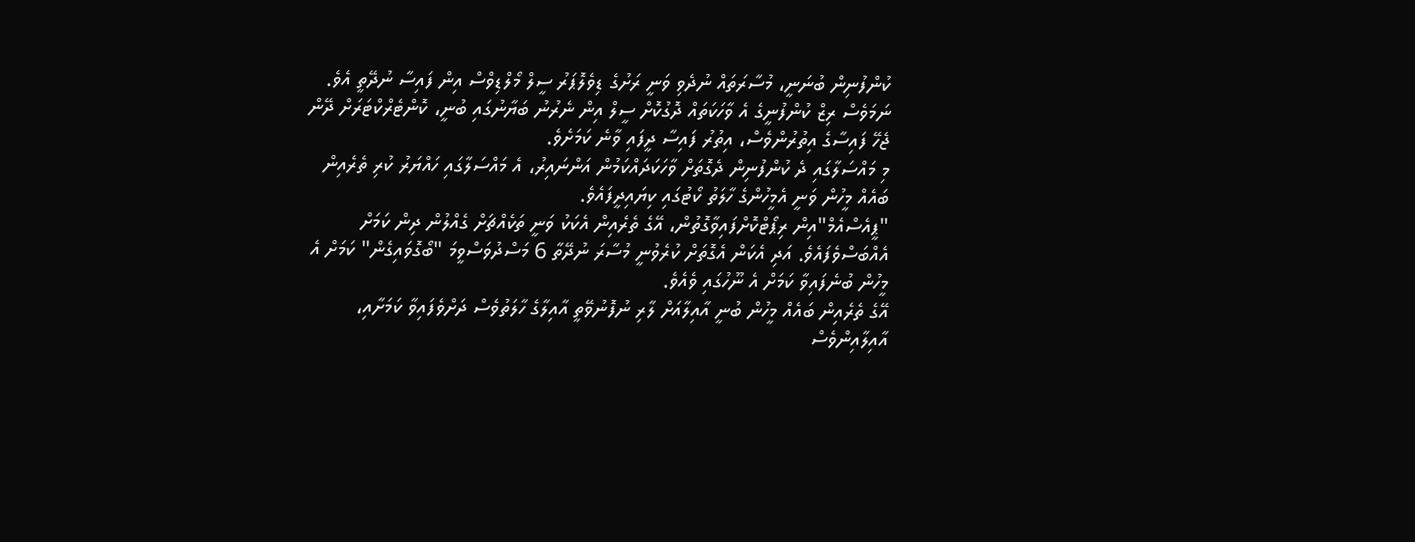ކުންފުނިން ބުނަނީ، މުސާރަތައް ނުދެވި ވަނީ ރަށުގެ ޑިވެލޮޕަރު ސީލް މޯލްޑިވްސް އިން ފައިސާ ނުދޭތީ އެވެ. ނަމަވެސް ރިޒް ކުންފުނީގެ އެ ވާހަކަތައް ދޮގުކޮށް ސީލް އިން ނެރުނު ބަޔާނުގައި ބުނީ، ކޮންޓެރްކްޓަރަށް ދޭން ޖެހޭ ފައިސާގެ އިތުރުންވެސް، އިތުރު ފައިސާ ދީފައި ވާނެ ކަމަށެވެ.
މި މައްސަލާގައި ދެ ކުންފުނިން ދެގޮތަށް ވާހަކަދައްކަމުން އަންނައިރު، އެ މައްސަލާގައި ހައްޔަރު ކުރި ތެރެއިން ބައެއް މީހުން ވަނީ އެމީހުންގެ ހާލަތު ކޯޓުގައި ކިޔައިދީފައެވެ.
"ޕީއެސްއެމް"އިން ރިޕޯޓްކޮށްފައިވާގޮތުން، އޭގެ ތެރެއިން އެކަކު ވަނީ ތަކެއްޗަށް ގެއްލުން ދިން ކަމަށް އެއްބަސްވެފައެވެ. އަދި އެކަން އެގޮތަށް ކުރެވުނީ މުސާރަ ނުދޭތާ 6 މަސްދުވަސްވީމަ "ބޯގޮވައިގެން" ކަމަށް އެ މީހުން ބުނެފައިވާ ކަމަށް އެ ނޫހުގައި ވެއެވެ.
އޭގެ ތެރެއިން ބައެއް މީހުން ބުނީ އާއިލާއަށް ލާރި ނުފޮނުވޭތީ އާއިލާގެ ހާލަތުވެސް ދަށްވެފައިވާ ކަމަށާއި، އާއިލާއިންވެސް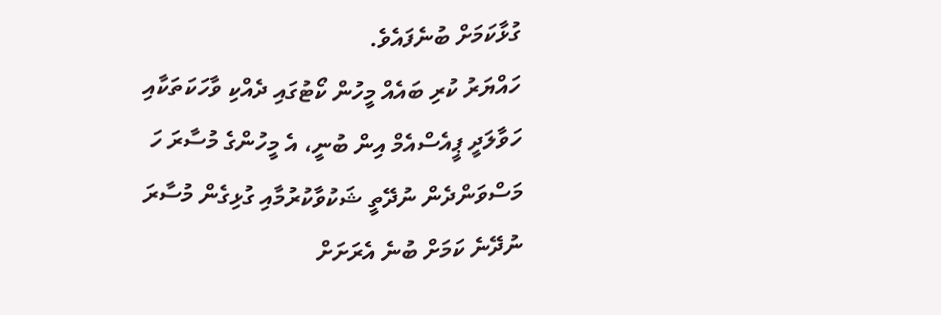ގުޅާކަމަށް ބުނެފައެވެ.
ހައްޔަރު ކުރި ބައެއް މީހުން ކޯޓުގައި ދެއްކި ވާހަކަތަކާއި ހަވާލަދީ ޕީއެސްއެމް އިން ބުނީ، އެ މީހުންގެ މުސާރަ ހަ މަސްވަންދެން ނުދޭތީ ޝަކުވާކުރުމާއި ގުޅިގެން މުސާރަ ނުދޭނެ ކަމަށް ބުނެ އެރަށަށް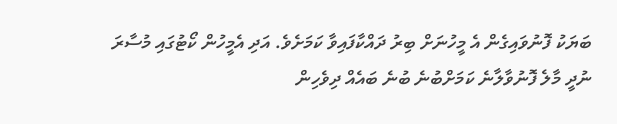ބަޔަކު ފޮނުވައިގެން އެ މީހުނަށް ބިރު ދައްކާފައިވާ ކަމަށެވެ. އަދި އެމީހުން ކޯޓުގައި މުސާރަ ނުދީ މާލެ ފޮނުވާލާނެ ކަމަށްބުނެ ބުނެ ބައެއް ދިވެހިން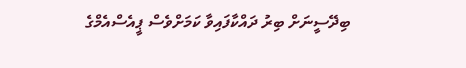ބިދޭސީނަށް ބިރު ދައްކާފައިވާ ކަމަށްވެސް ޕީއެސްއެމްގެ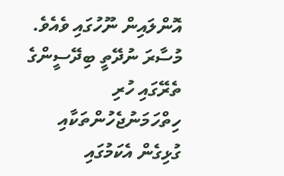އޮންލައިން ނޫހުގައި ވެއެވެ.
މުސާރަ ނުދޭތީ ބިދޭސީންގެ ތެރޭގައި ހުރި ހިތްހަމަނުޖެހުންތަކާއި ގުޅިގެން އެކަމުގައި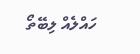ހައްލެއް ލިބޭތޯ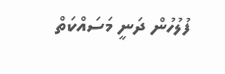ފުލުހުން ދަނީ މަސައްކަތް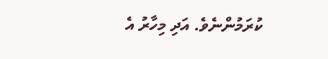ކުރަމުންނެވެ. އަދި މިހާރު އެ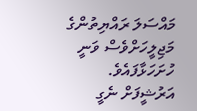މައްސަލަ ރައްޔިތުންގެ މަޖިލީހަށްވެސް ވަނީ ހުށަހަޅާފައެވެ.
އަރުޝީފަށް ނެގީ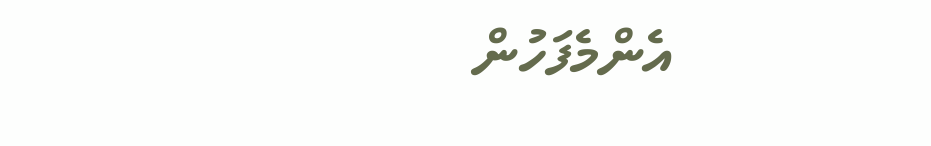އެންމެފަހުން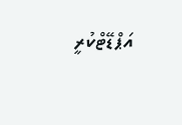އަޕްޑޭޓްކުރީ